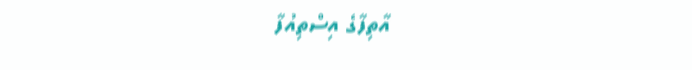އާތިފާގެ އިސްތިއުފާ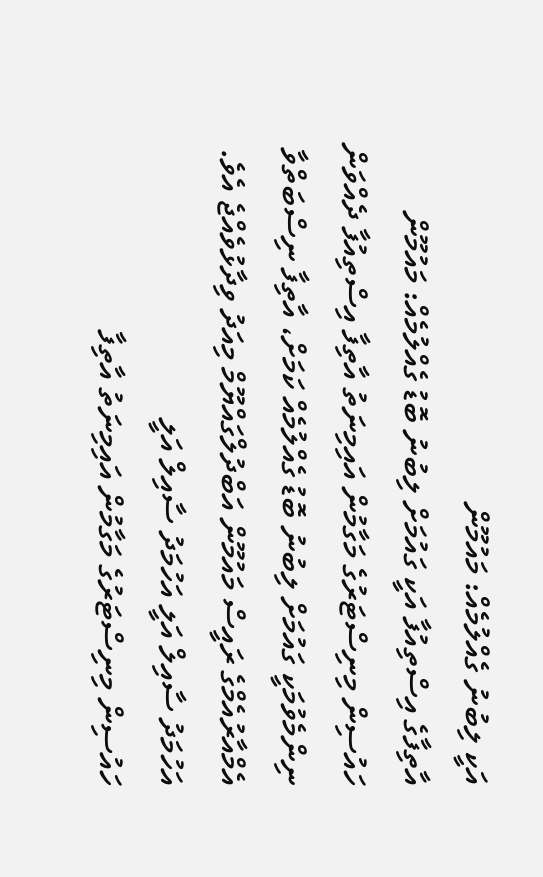އަކީ ލިބުނު ގެއްލުމެއް: މައުމޫން
އާތިފާގެ އިސްތިއުފާ އަކީ ގައުމަށް ލިބުނު ބޮޑު ގެއްލުމެއް: މައުމޫން
ހައުސިން މިނިސްޓަރުގެ މަގާމުން އައިމިނަތު އާތިފާ އިސްތިއުފާ ދެއްވަން ނިންމެވުމަކީ ގައުމަށް ލިބުނު ބޮޑު ގެއްލުމެއް ކަމަށް، އާތިފާ ނިސްބަތްވާ އެމްއާރުއެމްގެ ރައީސް މައުމޫން އަބްދުލްގައްޔޫމް މިއަދު ވިދާޅުވެއްޖެ އެވެ.
އަހުމަދު ސާއިލް އަލީ އަހުމަދު ސާއިލް އަލީ
ހައުސިން މިނިސްޓަރުގެ މަގާމުން އައިމިނަތު އާތިފާ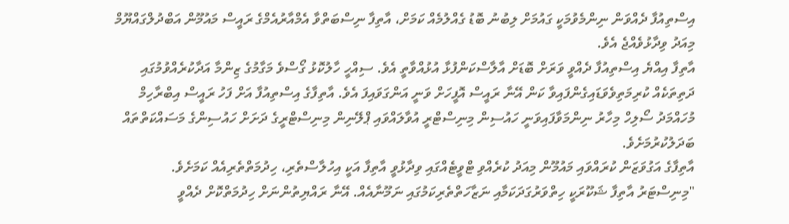އިސްތިއުފާ ދެއްވަން ނިންމެވުމަކީ ގައުމަށް ލިބުނު ބޮޑު ގެއްލުމެއް ކަމަށް، އާތިފާ ނިސްބަތްވާ އެމްއާރުއެމްގެ ރައީސް މައުމޫން އަބްދުލްގައްޔޫމް މިއަދު ވިދާޅުވެއްޖެ އެވެ.
އާތިފާ އިއްޔެ އިސްތިއުފާ ދެއްވީ ވަރަށް ބޮޑަށް އާލާސްކަންފުޅާ އުޅުއްވާތީ އެވެ. ސިއްހީ ހާލުކޮޅު ގޯސްވެ މަގާމުގެ ޒިންމާ އަދާކުރެއްވުމުގައި ދަތިތަކެއް ކުރިމަތިވެވަޑައިގެންފައިވާ ކަން އޭނާ ރައީސް އޮފީހަށް ވަނީ އަންގަވައިފަ އެވެ. އާތިފާގެ އިސްތިއުފާ އަށް ފަހު ރައީސް އިބްރާހިމް މުހައްމަދު ސޯލިހް މިހާރު ނިންމަވާފައިވަނީ ހައުސިން މިނިސްޓްރީ އުވާލައްވައި ޕްލޭނިން މިނިސްޓްރީގެ ދަށަށް ހައުސިންގެ މަސައްކަތްތައް ބަދަލުކުރުމަށެވެ.
އާތިފާގެ އަގުވަޒަން ކުރައްވައި މައުމޫން މިއަދު ކުރެއްވި ޓްވީޓެއްގައި ވިދާޅުވީ އާތިފާ އަކީ އިހުލާސްތެރި، ހިދުމަތްތެރިއެއް ކަމަށެވެ.
"މިނިސްޓަރު އާތިފާ ޝަކޫރަކީ ހިތްވަރުގަދަކަމާއި ނަޒާހަތްތެރިކަމުގައި ނަމޫނާއެއް. އޭނާ ރައްޔިތުންނަށް ހިދުމަތްކޮށް ދެއްވީ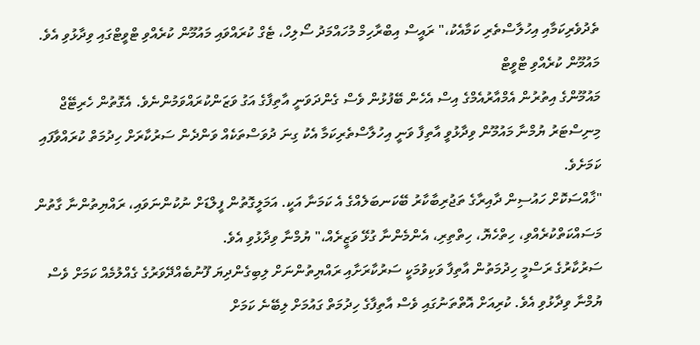ތެދުވެރިކަމާއި އިހުލާސްތެރި ކަމާއެކު،" ރައީސް އިބްރާހިމް މުހައްމަދު ސޯލިހް، ޓެގް ކުރައްވައި މައުމޫން ކުރެއްވި ޓްވީޓްގައި ވިދާޅުވި އެވެ.
މައުމޫން ކުރެއްވި ޓްވީޓް
މައުމޫންގެ އިތުރުން އެމްއާރުއެމްގެ އިސް އެހެން ބޭފުޅުން ވެސް ގެންދަވަނީ އާތިފާގެ އަގު ވަޒަންކުރައްވަމުންނެވެ. އެގޮތުން ހެރިޓޭޖް މިނިސްޓަރު ޔުމްނާ މައުމޫން ވިދާޅުވީ އާތިފާ ވަނީ އިހުލާސްތެރިކަމާ އެކު ގިނަ ދުވަސްތަކެއް ވަންދެން ސަރުކާރަށް ހިދުމަތް ކުރައްވާފައި ކަމަށެވެ.
"ޚާއްސަކޮށް ހައުސިން ދާއިރާގެ ތަޖުރިބާކާރު ބޭކަނބަލެއްގެ އެ ކަމަނާ އަކީ. އަމަލީގޮތުން ފީލްޑަށް ނުކުންނަވައި، ރައްޔިތުންނާ ގާތުން މަސައްކަތްކުރެއްވި، ހިތްހެޔޮ، ހިތްތިރި، އެންމެންނާ ގުޅޭ ވަޒީރެއް،" ޔުމްނާ ވިދާޅުވި އެވެ.
ސަރުކާރުގެ ރަސްމީ ހިދުމަތުން އާތިފާ ވަކިވުމަކީ ސަރުކާރަށާއި ރައްޔިތުންނަށް ލިބިގެންދިޔަ ފޫނުބެއްދޭވަރުގެ ގެއްލުމެއް ކަމަށް ވެސް ޔުމްނާ ވިދާޅުވި އެވެ. ކުރިއަށް އޮތްތަނުގައި ވެސް އާތިފާގެ ހިދުމަތް ގައުމަށް ލިބޭނެ ކަމަށް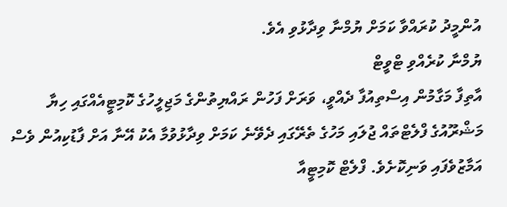އުންމީދު ކުރައްވާ ކަމަށް ޔުމްނާ ވިދާޅުވި އެވެ.
ޔުމްނާ ކުރެއްވި ޓްވީޓް
އާތިފާ މަގާމުން އިސްތިއުފާ ދެއްވީ، ވަރަށް ފަހުން ރައްޔިތުންގެ މަޖިލީހުގެ ކޮމިޓީއެއްގައި ހިޔާ މަޝްރޫއުގެ ފްލެޓްތައް ޖުލައި މަހުގެ ތެރޭގައި ދެވޭނެ ކަމަށް ވިދާޅުވުމާ އެކު އޭނާ އަށް ފާޑުކިއުން ވެސް އަމާޒުވެފައި ވަނިކޮށެވެ. ފްލެޓް ކޮމިޓީއާ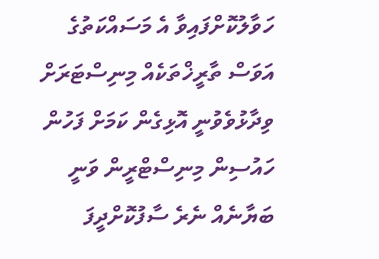ހަވާލުކޮށްފައިވާ އެ މަސައްކަތުގެ އަވަސް ތާރީޚްތަކެއް މިނިސްޓަރަށް ވިދާޅުވެވުނީ އޮޅިގެން ކަމަށް ފަހުން ހައުސިން މިނިސްޓްރީން ވަނީ ބަޔާނެއް ނެރެ ސާފުކޮށްދީފަ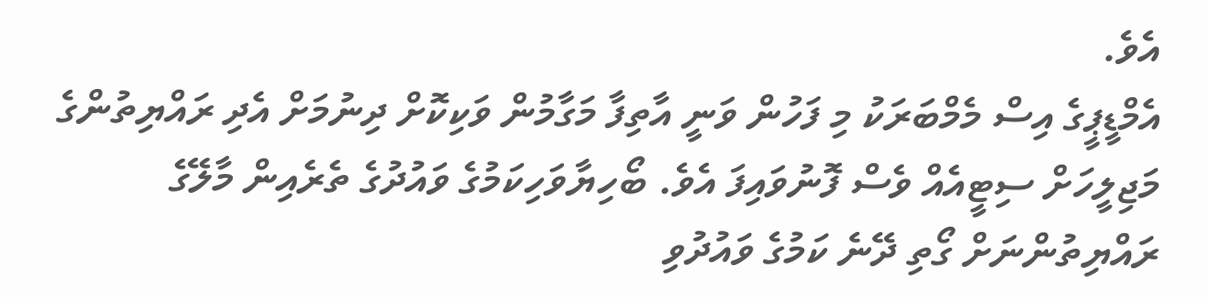އެވެ.
އެމްޑީޕީގެ އިސް މެމްބަރަކު މި ފަހުން ވަނީ އާތިފާ މަގާމުން ވަކިކޮށް ދިނުމަށް އެދި ރައްޔިތުންގެ މަޖިލީހަށް ސިޓީއެއް ވެސް ފޮނުވައިފަ އެވެ. ބޯހިޔާވަހިކަމުގެ ވައުދުގެ ތެރެއިން މާލޭގެ ރައްޔިތުންނަށް ގޯތި ދޭނެ ކަމުގެ ވައުދުވި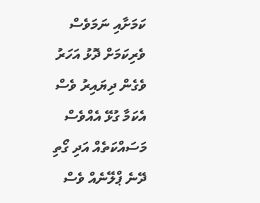ކަމަށާއި ނަމަވެސް ވެރިކަމަށް ދޮޅު އަހަރު ވެގެން ދިޔައިރު ވެސް އެކަމާ ގުޅޭ އެއްވެސް މަސައްކަތެއް އަދި ގޯތި ދޭނެ ޕްލޭނެއް ވެސް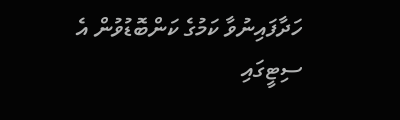ހަދާފައިނުވާ ކަމުގެ ކަންބޮޑުވުން އެ ސިޓީގައި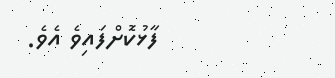ފާޅުކޮށްފައިވެ އެވެ.